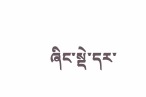ཞིང་སྡེ་དར་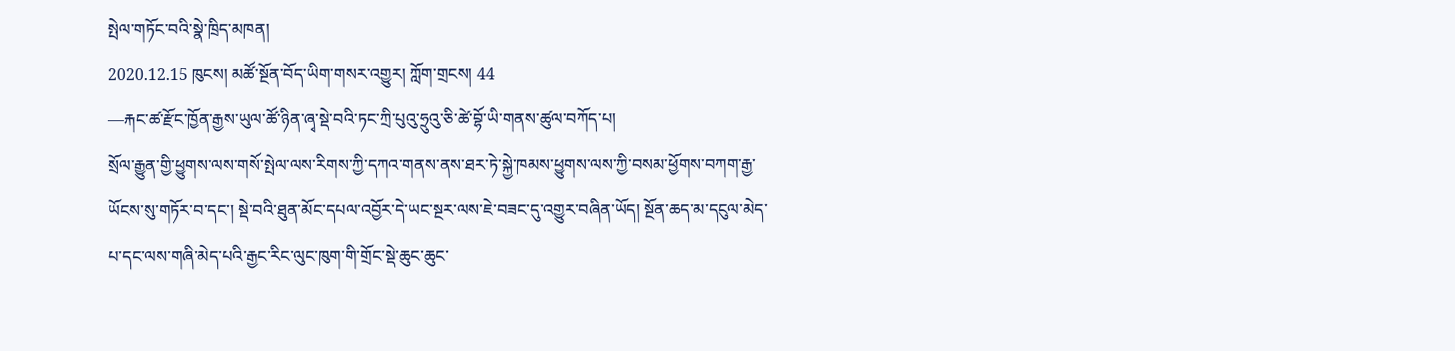སྤེལ་གཏོང་བའི་སྣེ་ཁྲིད་མཁན།
2020.12.15 ཁུངས། མཚོ་སྔོན་བོད་ཡིག་གསར་འགྱུར། ཀློག་གྲངས། 44
—རྐང་ཚ་རྫོང་ཁྱོན་རྒྱས་ཡུལ་ཚོ་ཉིན་ཞྭ་སྡེ་བའི་ཏང་ཀྲི་པུའུ་ཧྲུའུ་ཅི་ཚེ་བྷོ་ཡི་གནས་ཚུལ་བཀོད་པ།
སྲོལ་རྒྱུན་གྱི་ཕྱུགས་ལས་གསོ་སྤེལ་ལས་རིགས་ཀྱི་དཀའ་གནས་ནས་ཐར་ཏེ་སྐྱེ་ཁམས་ཕྱུགས་ལས་ཀྱི་བསམ་ཕྱོགས་བཀག་རྒྱ་ཡོངས་སུ་གཏོར་བ་དང་། སྡེ་བའི་ཐུན་མོང་དཔལ་འབྱོར་དེ་ཡང་སྔར་ལས་ཇེ་བཟང་དུ་འགྱུར་བཞིན་ཡོད། སྔོན་ཆད་མ་དངུལ་མེད་པ་དང་ལས་གཞི་མེད་པའི་རྒྱང་རིང་ལུང་ཁུག་གི་གྲོང་སྡེ་ཆུང་ཆུང་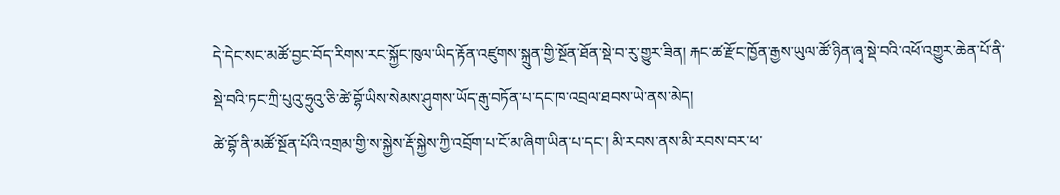དེ་དེང་སང་མཚོ་བྱང་བོད་རིགས་རང་སྐྱོང་ཁུལ་ཡིད་རྟོན་འཛུགས་སྐྲུན་གྱི་སྔོན་ཐོན་སྡེ་བ་རུ་གྱུར་ཟིན། རྐང་ཚ་རྫོང་ཁྱོན་རྒྱས་ཡུལ་ཚོ་ཉིན་ཞྭ་སྡེ་བའི་འཕོ་འགྱུར་ཆེན་པོ་ནི་སྡེ་བའི་ཏང་ཀྲི་པུའུ་ཧྲུའུ་ཅི་ཚེ་བྷོ་ཡིས་སེམས་ཤུགས་ཡོད་རྒུ་བཏོན་པ་དང་ཁ་འབྲལ་ཐབས་ཡེ་ནས་མེད།
ཚེ་བྷོ་ནི་མཚོ་སྔོན་པོའི་འགྲམ་གྱི་ས་སྐྱེས་རྡོ་སྐྱེས་ཀྱི་འབྲོག་པ་ངོ་མ་ཞིག་ཡིན་པ་དང་། མི་རབས་ནས་མི་རབས་བར་ཕ་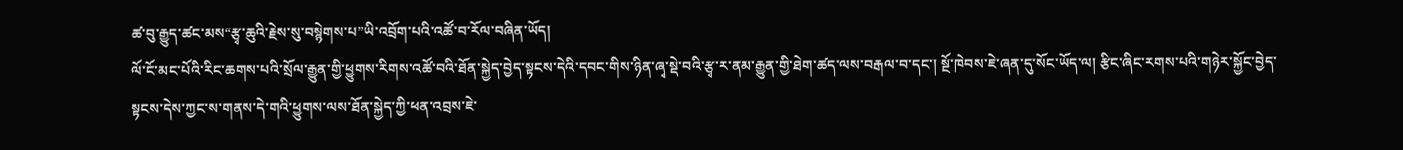ཚ་བུ་རྒྱུད་ཚང་མས“རྩྭ་ཆུའི་རྗེས་སུ་བསྙེགས་པ”ཡི་འབྲོག་པའི་འཚོ་བ་རོལ་བཞིན་ཡོད།
ལོ་ངོ་མང་པོའི་རིང་ཆགས་པའི་སྲོལ་རྒྱུན་གྱི་ཕྱུགས་རིགས་འཚོ་བའི་ཐོན་སྐྱེད་བྱེད་སྟངས་དེའི་དབང་གིས་ཉིན་ཞྭ་སྡེ་བའི་རྩྭ་ར་ནམ་རྒྱུན་གྱི་ཐེག་ཚད་ལས་བརྒལ་བ་དང་། སྔོ་ཁེབས་ཇེ་ཞན་དུ་སོང་ཡོད་ལ། རྩིང་ཞིང་རགས་པའི་གཉེར་སྐྱོང་བྱེད་སྟངས་དེས་ཀྱང་ས་གནས་དེ་གའི་ཕྱུགས་ལས་ཐོན་སྐྱེད་ཀྱི་ཕན་འབྲས་ཇེ་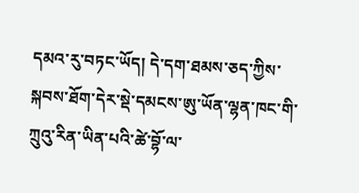དམའ་རུ་བཏང་ཡོད། དེ་དག་ཐམས་ཅད་ཀྱིས་སྐབས་ཐོག་དེར་སྡེ་དམངས་ཨུ་ཡོན་ལྷན་ཁང་གི་ཀྲུའུ་རིན་ཡིན་པའི་ཚེ་བྷོ་ལ་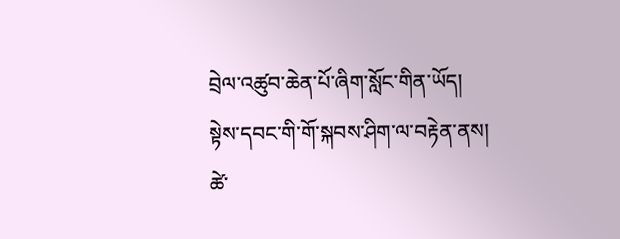བྲེལ་འཚུབ་ཆེན་པོ་ཞིག་སློང་གིན་ཡོད།
སྟེས་དབང་གི་གོ་སྐབས་ཤིག་ལ་བརྟེན་ནས། ཚེ་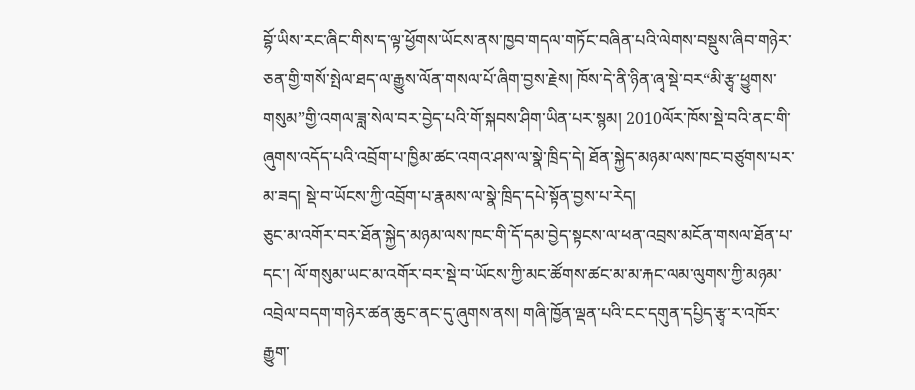བྷོ་ཡིས་རང་ཞིང་གིས་ད་ལྟ་ཕྱོགས་ཡོངས་ནས་ཁྱབ་གདལ་གཏོང་བཞིན་པའི་ལེགས་བསྡུས་ཞིབ་གཉེར་ཅན་གྱི་གསོ་སྤེལ་ཐད་ལ་རྒྱུས་ལོན་གསལ་པོ་ཞིག་བྱས་རྗེས། ཁོས་དེ་ནི་ཉིན་ཞྭ་སྡེ་བར“མི་རྩྭ་ཕྱུགས་གསུམ”གྱི་འགལ་ཟླ་སེལ་བར་བྱེད་པའི་གོ་སྐབས་ཤིག་ཡིན་པར་སྙམ། 2010ལོར་ཁོས་སྡེ་བའི་ནང་གི་ཞུགས་འདོད་པའི་འབྲོག་པ་ཁྱིམ་ཚང་འགའ་ཤས་ལ་སྣེ་ཁྲིད་དེ། ཐོན་སྐྱེད་མཉམ་ལས་ཁང་བཙུགས་པར་མ་ཟད། སྡེ་བ་ཡོངས་ཀྱི་འབྲོག་པ་རྣམས་ལ་སྣེ་ཁྲིད་དཔེ་སྟོན་བྱས་པ་རེད།
ཅུང་མ་འགོར་བར་ཐོན་སྐྱེད་མཉམ་ལས་ཁང་གི་དོ་དམ་བྱེད་སྟངས་ལ་ཕན་འབྲས་མངོན་གསལ་ཐོན་པ་དང་། ལོ་གསུམ་ཡང་མ་འགོར་བར་སྡེ་བ་ཡོངས་ཀྱི་མང་ཚོགས་ཚང་མ་མ་རྐང་ལམ་ལུགས་ཀྱི་མཉམ་འབྲེལ་བདག་གཉེར་ཚན་ཆུང་ནང་དུ་ཞུགས་ནས། གཞི་ཁྱོན་ལྡན་པའི་ངང་དགུན་དཔྱིད་རྩྭ་ར་འཁོར་རྒྱུག་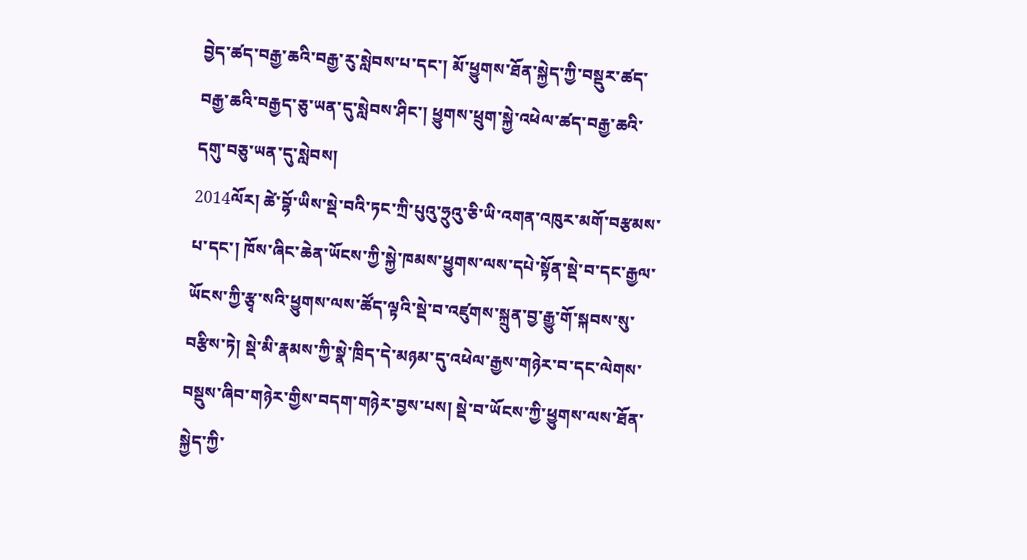བྱེད་ཚད་བརྒྱ་ཆའི་བརྒྱ་རུ་སླེབས་པ་དང་། མོ་ཕྱུགས་ཐོན་སྐྱེད་ཀྱི་བསྡུར་ཚད་བརྒྱ་ཆའི་བརྒྱད་ཅུ་ཡན་དུ་སླེབས་ཤིང་། ཕྱུགས་ཕྲུག་སྐྱེ་འཕེལ་ཚད་བརྒྱ་ཆའི་དགུ་བཅུ་ཡན་དུ་སླེབས།
2014ལོར། ཚེ་བྷོ་ཡིས་སྡེ་བའི་ཏང་ཀྲི་པུའུ་ཧྲུའུ་ཅི་ཡི་འགན་འཁུར་མགོ་བརྩམས་པ་དང་། ཁོས་ཞིང་ཆེན་ཡོངས་ཀྱི་སྐྱེ་ཁམས་ཕྱུགས་ལས་དཔེ་སྟོན་སྡེ་བ་དང་རྒྱལ་ཡོངས་ཀྱི་རྩྭ་སའི་ཕྱུགས་ལས་ཚོད་ལྟའི་སྡེ་བ་འཛུགས་སྐྲུན་བྱ་རྒྱུ་གོ་སྐབས་སུ་བརྩིས་ཏེ། སྡེ་མི་རྣམས་ཀྱི་སྣེ་ཁྲིད་དེ་མཉམ་དུ་འཕེལ་རྒྱས་གཉེར་བ་དང་ལེགས་བསྡུས་ཞིབ་གཉེར་གྱིས་བདག་གཉེར་བྱས་པས། སྡེ་བ་ཡོངས་ཀྱི་ཕྱུགས་ལས་ཐོན་སྐྱེད་ཀྱི་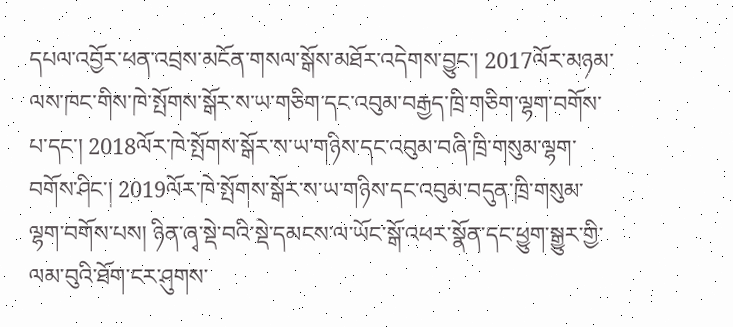དཔལ་འབྱོར་ཕན་འབྲས་མངོན་གསལ་སྒོས་མཐོར་འདེགས་བྱུང་། 2017ལོར་མཉམ་ལས་ཁང་གིས་ཁེ་སྤོགས་སྒོར་ས་ཡ་གཅིག་དང་འབུམ་བརྒྱད་ཁྲི་གཅིག་ལྷག་བགོས་པ་དང་། 2018ལོར་ཁེ་སྤོགས་སྒོར་ས་ཡ་གཉིས་དང་འབུམ་བཞི་ཁྲི་གསུམ་ལྷག་བགོས་ཤིང་། 2019ལོར་ཁེ་སྤོགས་སྒོར་ས་ཡ་གཉིས་དང་འབུམ་བདུན་ཁྲི་གསུམ་ལྷག་བགོས་པས། ཉིན་ཞྭ་སྡེ་བའི་སྡེ་དམངས་ལ་ཡོང་སྒོ་འཕར་སྣོན་དང་ཕྱུག་སྒྱུར་གྱི་ལམ་བུའི་ཐོག་ངར་ཤུགས་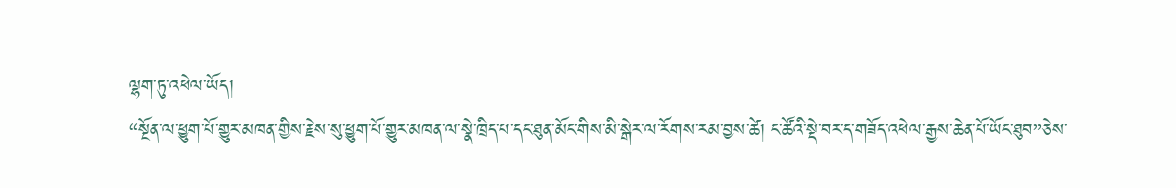ལྷག་ཏུ་འཕེལ་ཡོད།
“སྔོན་ལ་ཕྱུག་པོ་གྱུར་མཁན་གྱིས་རྗེས་སུ་ཕྱུག་པོ་གྱུར་མཁན་ལ་སྣེ་ཁྲིད་པ་དང་ཐུན་མོང་གིས་མི་སྒེར་ལ་རོགས་རམ་བྱས་ཚེ། ང་ཚོའི་སྡེ་བར་ད་གཟོད་འཕེལ་རྒྱས་ཆེན་པོ་ཡོང་ཐུབ”ཅེས་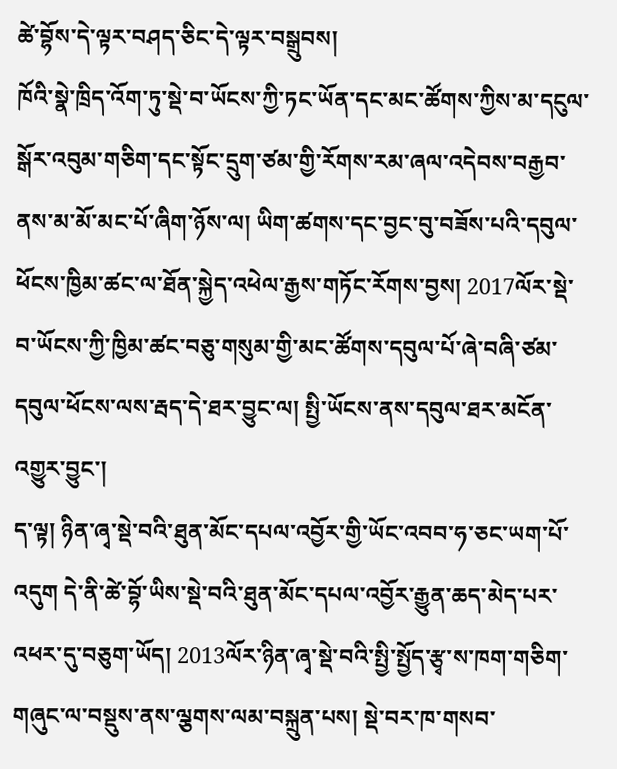ཚེ་བྷོས་དེ་ལྟར་བཤད་ཅིང་དེ་ལྟར་བསྒྲུབས།
ཁོའི་སྣེ་ཁྲིད་འོག་ཏུ་སྡེ་བ་ཡོངས་ཀྱི་ཏང་ཡོན་དང་མང་ཚོགས་ཀྱིས་མ་དངུལ་སྒོར་འབུམ་གཅིག་དང་སྟོང་དྲུག་ཙམ་གྱི་རོགས་རམ་ཞལ་འདེབས་བརྒྱབ་ནས་མ་མོ་མང་པོ་ཞིག་ཉོས་ལ། ཡིག་ཚགས་དང་བྱང་བུ་བཟོས་པའི་དབུལ་ཕོངས་ཁྱིམ་ཚང་ལ་ཐོན་སྐྱེད་འཕེལ་རྒྱས་གཏོང་རོགས་བྱས། 2017ལོར་སྡེ་བ་ཡོངས་ཀྱི་ཁྱིམ་ཚང་བཅུ་གསུམ་གྱི་མང་ཚོགས་དབུལ་པོ་ཞེ་བཞི་ཙམ་དབུལ་ཕོངས་ལས་རྦད་དེ་ཐར་བྱུང་ལ། སྤྱི་ཡོངས་ནས་དབུལ་ཐར་མངོན་འགྱུར་བྱུང་།
ད་ལྟ། ཉིན་ཞྭ་སྡེ་བའི་ཐུན་མོང་དཔལ་འབྱོར་གྱི་ཡོང་འབབ་ཧ་ཅང་ཡག་པོ་འདུག དེ་ནི་ཚེ་བྷོ་ཡིས་སྡེ་བའི་ཐུན་མོང་དཔལ་འབྱོར་རྒྱུན་ཆད་མེད་པར་འཕར་དུ་བཅུག་ཡོད། 2013ལོར་ཉིན་ཞྭ་སྡེ་བའི་སྤྱི་སྤྱོད་རྩྭ་ས་ཁག་གཅིག་གཞུང་ལ་བསྡུས་ནས་ལྕགས་ལམ་བསྐྲུན་པས། སྡེ་བར་ཁ་གསབ་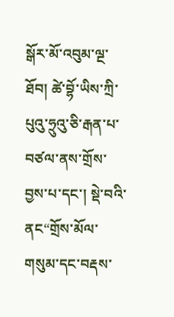སྒོར་མོ་འབུམ་ལྔ་ཐོབ། ཚེ་བྷོ་ཡིས་ཀྲི་པུའུ་ཧྲུའུ་ཅི་རྒན་པ་བཙལ་ནས་གྲོས་བྱས་པ་དང་། སྡེ་བའི་ནང“གྲོས་མོལ་གསུམ་དང་བརྡས་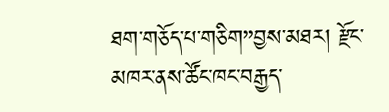ཐག་གཅོད་པ་གཅིག”བྱས་མཐར། རྫོང་མཁར་ནས་ཚོང་ཁང་བརྒྱད་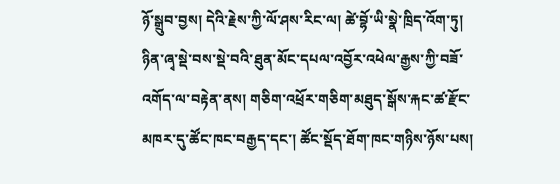ཉོ་སྒྲུབ་བྱས། དེའི་རྗེས་ཀྱི་ལོ་ཤས་རིང་ལ། ཚེ་བྷོ་ཡི་སྣེ་ཁྲིད་འོག་ཏུ། ཉིན་ཞྭ་སྡེ་བས་སྡེ་བའི་ཐུན་མོང་དཔལ་འབྱོར་འཕེལ་རྒྱས་ཀྱི་བཟོ་འགོད་ལ་བརྟེན་ནས། གཅིག་འཕྲོར་གཅིག་མཐུད་སྒོས་རྐང་ཚ་རྫོང་མཁར་དུ་ཚོང་ཁང་བརྒྱད་དང་། ཚོང་སྡོད་ཐོག་ཁང་གཉིས་ཉོས་པས།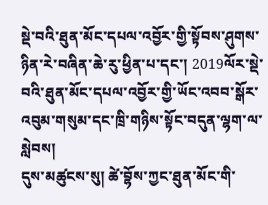སྡེ་བའི་ཐུན་མོང་དཔལ་འབྱོར་གྱི་སྟོབས་ཤུགས་ཉིན་རེ་བཞིན་ཆེ་རུ་ཕྱིན་པ་དང་། 2019ལོར་སྡེ་བའི་ཐུན་མོང་དཔལ་འབྱོར་གྱི་ཡོང་འབབ་སྒོར་འབུམ་གསུམ་དང་ཁྲི་གཉིས་སྟོང་བདུན་ལྷག་ལ་སླེབས།
དུས་མཚུངས་སུ། ཚེ་བྷོས་ཀྱང་ཐུན་མོང་གི་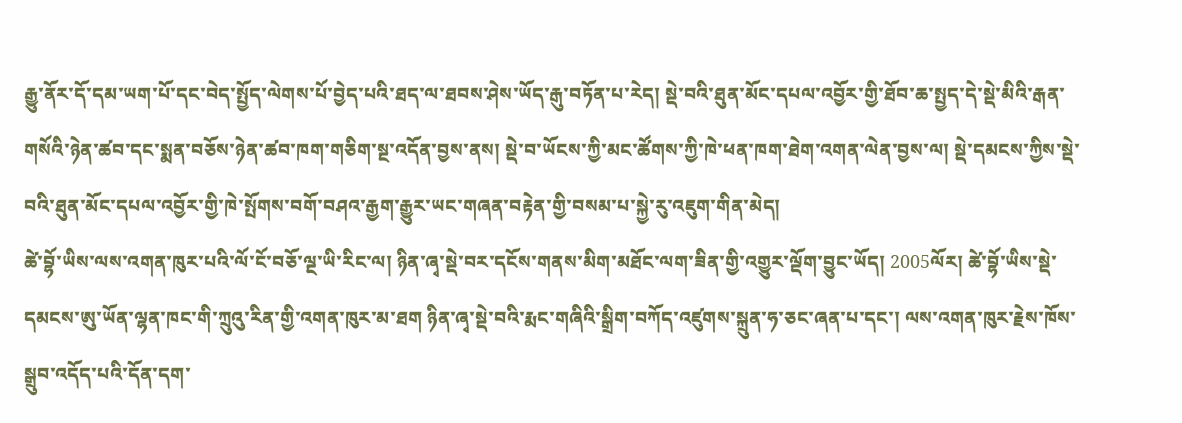རྒྱུ་ནོར་དོ་དམ་ཡག་པོ་དང་བེད་སྤྱོད་ལེགས་པོ་བྱེད་པའི་ཐད་ལ་ཐབས་ཤེས་ཡོད་རྒུ་བཏོན་པ་རེད། སྡེ་བའི་ཐུན་མོང་དཔལ་འབྱོར་གྱི་ཐོབ་ཆ་སྤྱད་དེ་སྡེ་མིའི་རྒན་གསོའི་ཉེན་ཚབ་དང་སྨན་བཅོས་ཉེན་ཚབ་ཁག་གཅིག་སྔ་འདོན་བྱས་ནས། སྡེ་བ་ཡོངས་ཀྱི་མང་ཚོགས་ཀྱི་ཁེ་ཕན་ཁག་ཐེག་འགན་ལེན་བྱས་ལ། སྡེ་དམངས་ཀྱིས་སྡེ་བའི་ཐུན་མོང་དཔལ་འབྱོར་གྱི་ཁེ་སྤོགས་བགོ་བཤའ་རྒྱག་རྒྱུར་ཡང་གཞན་བརྟེན་གྱི་བསམ་པ་སྐྱེ་རུ་འཇུག་གིན་མེད།
ཚེ་བྷོ་ཡིས་ལས་འགན་ཁུར་པའི་ལོ་ངོ་བཅོ་ལྔ་ཡི་རིང་ལ། ཉིན་ཞྭ་སྡེ་བར་དངོས་གནས་མིག་མཐོང་ལག་ཟིན་གྱི་འགྱུར་ལྡོག་བྱུང་ཡོད། 2005ལོར། ཚེ་བྷོ་ཡིས་སྡེ་དམངས་ཨུ་ཡོན་ལྷན་ཁང་གི་ཀྲུའུ་རིན་གྱི་འགན་ཁུར་མ་ཐག ཉིན་ཞྭ་སྡེ་བའི་རྨང་གཞིའི་སྒྲིག་བཀོད་འཛུགས་སྐྲུན་ཧ་ཅང་ཞན་པ་དང་། ལས་འགན་ཁུར་རྗེས་ཁོས་སྒྲུབ་འདོད་པའི་དོན་དག་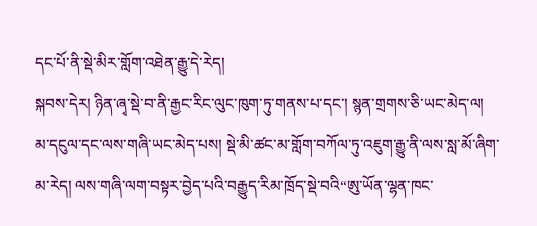དང་པོ་ནི་སྡེ་མིར་གློག་འཐེན་རྒྱུ་དེ་རེད།
སྐབས་དེར། ཉིན་ཞྭ་སྡེ་བ་ནི་རྒྱང་རིང་ལུང་ཁུག་ཏུ་གནས་པ་དང་། སྙན་གྲགས་ཅི་ཡང་མེད་ལ། མ་དངུལ་དང་ལས་གཞི་ཡང་མེད་པས། སྡེ་མི་ཚང་མ་གློག་བཀོལ་ཏུ་འཇུག་རྒྱུ་ནི་ལས་སླ་མོ་ཞིག་མ་རེད། ལས་གཞི་ལག་བསྟར་བྱེད་པའི་བརྒྱུད་རིམ་ཁྲོད་སྡེ་བའི“ཨུ་ཡོན་ལྷན་ཁང་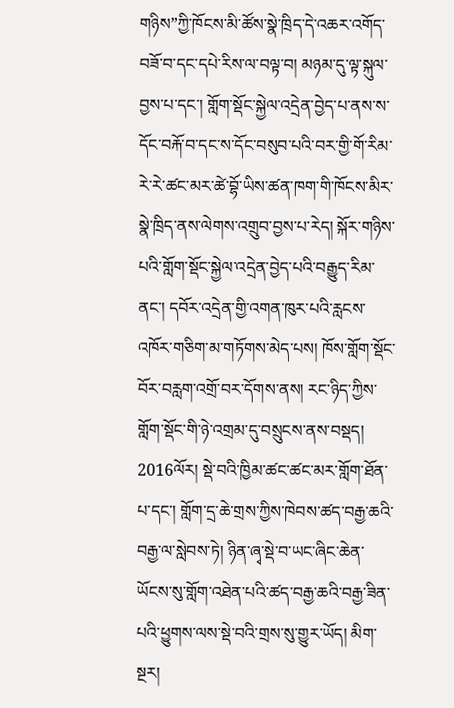གཉིས”ཀྱི་ཁོངས་མི་ཚོས་སྣེ་ཁྲིད་དེ་འཆར་འགོད་བཟོ་བ་དང་དཔེ་རིས་ལ་བལྟ་བ། མཉམ་དུ་ལྟ་སྐུལ་བྱས་པ་དང་། གློག་སྡོང་སྐྱེལ་འདྲེན་བྱེད་པ་ནས་ས་དོང་བརྐོ་བ་དང་ས་དོང་བསུབ་པའི་བར་གྱི་གོ་རིམ་རེ་རེ་ཚང་མར་ཚེ་བྷོ་ཡིས་ཚན་ཁག་གི་ཁོངས་མིར་སྣེ་ཁྲིད་ནས་ལེགས་འགྲུབ་བྱས་པ་རེད། སྐོར་གཉིས་པའི་གློག་སྡོང་སྐྱེལ་འདྲེན་བྱེད་པའི་བརྒྱུད་རིམ་ནང་། དབོར་འདྲེན་གྱི་འགན་ཁུར་པའི་རླངས་འཁོར་གཅིག་མ་གཏོགས་མེད་པས། ཁོས་གློག་སྡོང་བོར་བརླག་འགྲོ་བར་དོགས་ནས། རང་ཉིད་ཀྱིས་གློག་སྡོང་གི་ཉེ་འགྲམ་དུ་བསྲུངས་ནས་བསྡད།
2016ལོར། སྡེ་བའི་ཁྱིམ་ཚང་ཚང་མར་གློག་ཐོན་པ་དང་། གློག་དྲ་ཆེ་གྲས་ཀྱིས་ཁེབས་ཚད་བརྒྱ་ཆའི་བརྒྱ་ལ་སླེབས་ཏེ། ཉིན་ཞྭ་སྡེ་བ་ཡང་ཞིང་ཆེན་ཡོངས་སུ་གློག་འཐེན་པའི་ཚད་བརྒྱ་ཆའི་བརྒྱ་ཟིན་པའི་ཕྱུགས་ལས་སྡེ་བའི་གྲས་སུ་གྱུར་ཡོད། མིག་སྔར།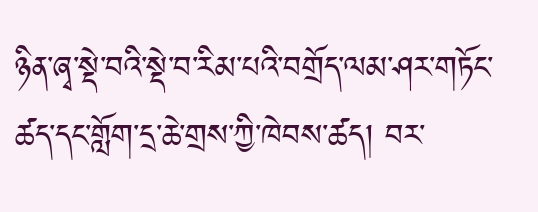ཉིན་ཞྭ་སྡེ་བའི་སྡེ་བ་རིམ་པའི་བགྲོད་ལམ་ཤར་གཏོང་ཚད་དང་གློག་དྲ་ཆེ་གྲས་ཀྱི་ཁེབས་ཚད། བར་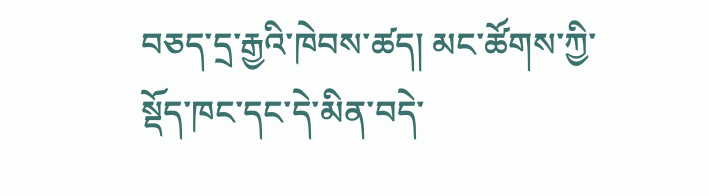བཅད་དྲ་རྒྱའི་ཁེབས་ཚད། མང་ཚོགས་ཀྱི་སྡོད་ཁང་དང་དེ་མིན་བདེ་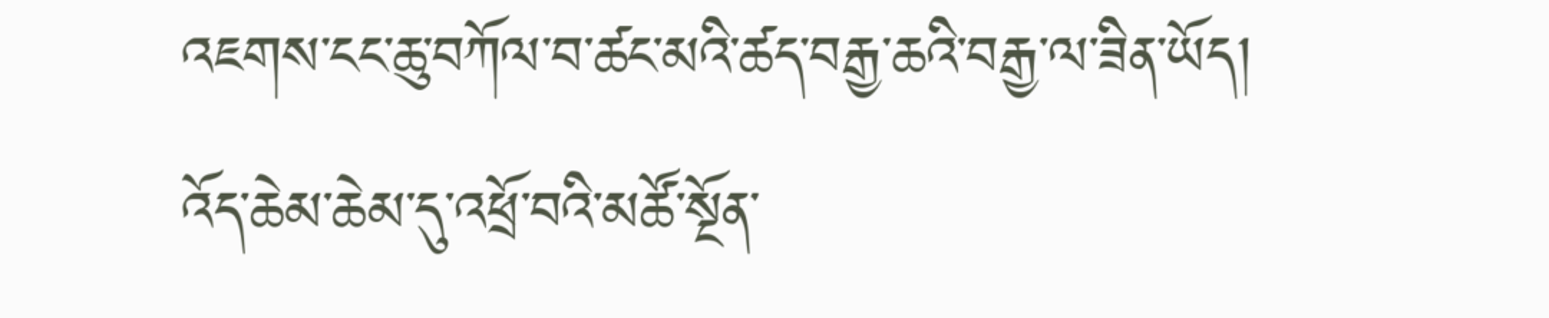འཇགས་ངང་ཆུ་བཀོལ་བ་ཚང་མའི་ཚད་བརྒྱ་ཆའི་བརྒྱ་ལ་ཟིན་ཡོད།
འོད་ཆེམ་ཆེམ་དུ་འཕྲོ་བའི་མཚོ་སྔོན་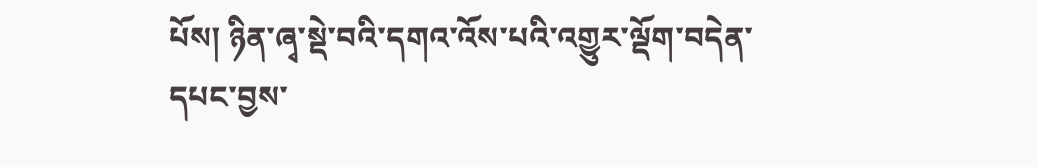པོས། ཉིན་ཞྭ་སྡེ་བའི་དགའ་འོས་པའི་འགྱུར་ལྡོག་བདེན་དཔང་བྱས་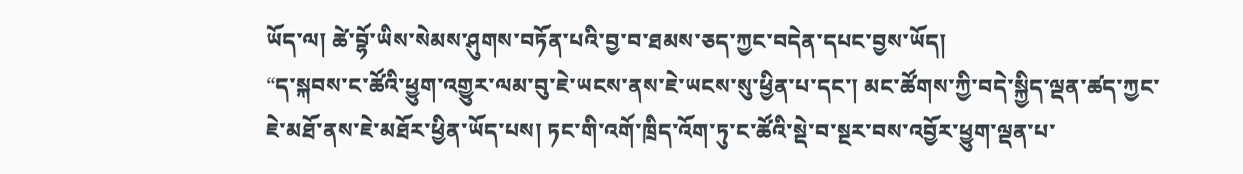ཡོད་ལ། ཚེ་བྷོ་ཡིས་སེམས་ཤུགས་བཏོན་པའི་བྱ་བ་ཐམས་ཅད་ཀྱང་བདེན་དཔང་བྱས་ཡོད།
“ད་སྐབས་ང་ཚོའི་ཕྱུག་འགྱུར་ལམ་བུ་ཇེ་ཡངས་ནས་ཇེ་ཡངས་སུ་ཕྱིན་པ་དང་། མང་ཚོགས་ཀྱི་བདེ་སྐྱིད་ལྡན་ཚད་ཀྱང་ཇེ་མཐོ་ནས་ཇེ་མཐོར་ཕྱིན་ཡོད་པས། ཏང་གི་འགོ་ཁྲིད་འོག་ཏུ་ང་ཚོའི་སྡེ་བ་སྔར་བས་འབྱོར་ཕྱུག་ལྡན་པ་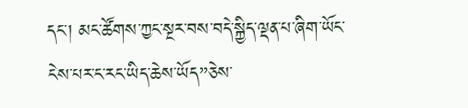དང་། མང་ཚོགས་ཀྱང་སྔར་བས་བདེ་སྐྱིད་ལྡན་པ་ཞིག་ཡོང་ངེས་པར་ང་རང་ཡིད་ཆེས་ཡོད”ཅེས་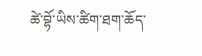ཚེ་བྷོ་ཡིས་ཚིག་ཐག་ཆོད་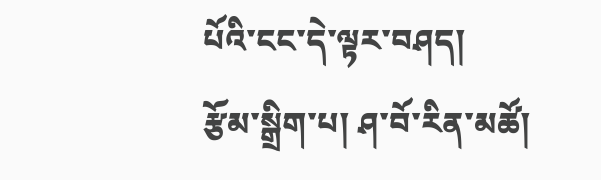པོའི་ངང་དེ་ལྟར་བཤད།
རྩོམ་སྒྲིག་པ། ཤ་བོ་རིན་མཚོ།